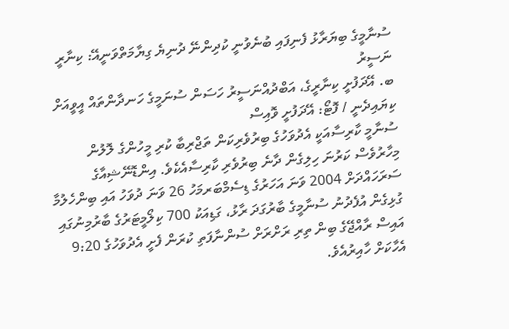ސުނާމީގެ ބިޔަރާޅު ފެނިފައި ބުނެވުނީ ކުދިންނޭ ދުނިޔެ ގިޔާމަތްވަނީއޭ: ކިނާރީ ނަސީރު
ބ. އޭދަފުށީ ކިނާރީގެ، އަބްދުއްނަސީރު ހަސަން ސުނަމީގެ ހަނދާންތައް އީވީއަށް ކިޔައިދެނީ / ފޮޓޯ: އޭދަފުށީ ވޮއިސް
ސުނާމީ ކާރިސާއަކީ އެދުވަހުގެ ބިރުވެރިކަން ތަޖްރިބާ ކުރި މީހުންގެ ލޮލުން މިހާރުވެސް ކަރުނަ ހިލިގެން ދާނެ ބިރުވެރި ކާރިސާއެކެވެ. އިންޑޮނޭޝިއާގެ ސަރަހައްދަށް 2004 ވަނަ އަހަރުގެ ޑިސެމްބަރމަހު 26 ވަނަ ދުވަހު އައި ބިންހެލުމާ ގުޅިގެން އުފެދުނު ސުނާމީގެ ބާރުގަދަ ރާޅު، ގަޑިއަކު 700 ކިލޯމީޓަރުގެ ބާރުމިނުގައި އައިސް ރާއްޖޭގެ ބިން ތިރި ރަށްރަށް ސުންނާފަތި ކުރަން ފެށީ އެދުވަހުގެ 9:20 އެހާކަށް ހާއިރުއެވެ.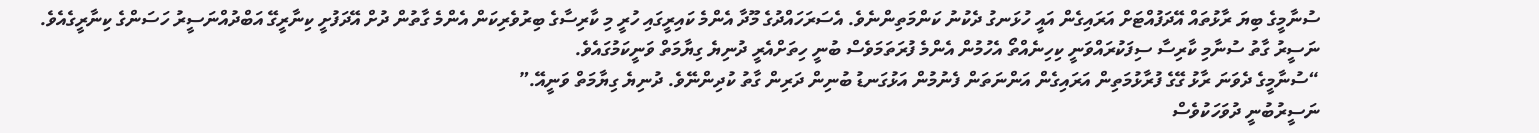ސުނާމީގެ ބިޔަ ރާޅުތައް އޭދަފުއްޓަށް އަރައިގެން އައީ ހުޅަނގު ދެކުނު ކަންމަތިންނެވެ. އެސަރަހައްދުގެ މޫދާ އެންމެ ކައިރީގައި ހުރީ މި ކާރިސާގެ ބިރުވެރިކަން އެންމެ ގާތުން ދުށް އޭދަފުށީ ކިނާރީގޭ އަބްދުއްނަސީރު ހަސަންގެ ކިނާރީގެއެވެ.
ނަސީރު ގާތު ސުނާމި ކާރިސާ ސިފަކުރައްވަނީ ކިހިނެއްތޯ އެހުމުން އެންމެ ފުރަތަމަވެސް ބުނީ ހިތަށްއެރީ ދުނިޔެ ގިޔާމަތް ވަނީކަމުގައެވެ.
“ސުނާމީގެ ދެވަނަ ރާޅު ގޭގެ ފުރާޅުމަތިން އަރައިގެން އަންނަތަން ފެނުމުން އަޅުގަނޑު ބުނިން ދަރިން ގާތު ކުދިންނޭވެ. ދުނިޔެ ގިޔާމަތް ވަނީއޭ.”
ނަސީރުބުނީ ދުވަހަކުވެސް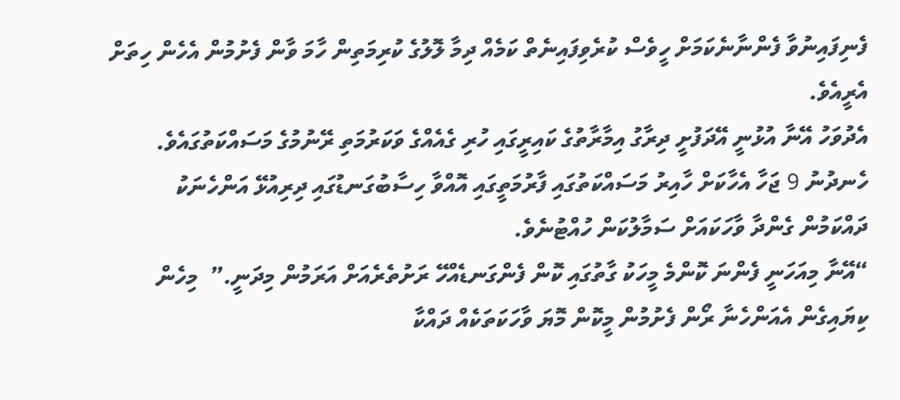ފެނިފައިނުވާ ފެންނާނެކަމަށް ހީވެސް ކުރެވިފައިނެތް ކަމެއް ދިމާ ލޮލުގެ ކުރިމަތިން ހާމަ ވާން ފެށުމުން އެހެން ހިތަށް އެރީއެވެ.
އެދުވަހު އޭނާ އުޅުނީ އޭދަފުށީ ދިރާގު އިމާރާތުގެ ކައިރީގައި ހުރި ގެއެއްގެ ވަކަރުމަތި ރޭނުމުގެ މަސައްކަތުގައެވެ. ހެނދުނު 9 ޖަހާ އެހާކަށް ހާއިރު މަސައްކަތުގައި ފާރުމަތީގައި އޮއްވާ ހިސާބުގަނޑުގައި ދިރިއުޅޭ އަންހެނަކު ދައްކަމުން ގެންދާ ވާހަކައަށް ސަމާލުކަން ހުއްޓުނެވެ.
“އޭނާ މިއަހަނީ ފެންނަ ކޮންމެ މީހަކު ގާތުގައި ކޮން ފެންގަނޑެއްހޭ ރަށުތެރެއަށް އަރަމުން މިދަނީ.”  މިހެން ކިޔައިގެން އެއަންހެނާ ރޯން ފެށުމުން މީކޮން މޮޔަ ވާހަކަތަކެއް ދައްކާ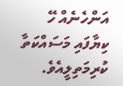އަންހެނެއް ހޭ ކިޔާފައި މަސައްކަތާ ކުރިމަތިލީއެވެ.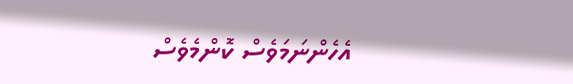އެހެންނަމަވެސް ކޮންމެވެސް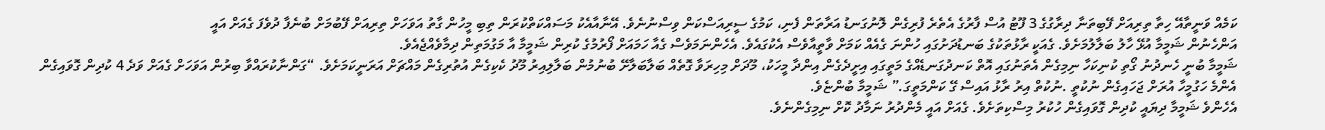ކަމެއް ވަނީތާއޭ ހިތާ ތިރިއަށް ފޭބިތަނާ ދިރާގުގެ 3 ފޫޓު އުސް ފާރުގެ އެތެރެ ފުރިގެން ލޮނުގަނޑު އަރާތަން ފެނި، ކަމުގެ ސީރިއަސްކަން ވިސްނުނެވެ. އޭނާއާއެކު މަސައްކަތްކުރަން ތިބި މީހުން ގާތު އަވަހަށް ތިރިއަށް ފޭބުމަށް ބުނެފާ ދުވެފަ ގެއަށް އައީ
އަންހެނުން ޝަމީމާ އުޅޭ ހާލު ބަލާލުމަށެވެ. ގެއަކީ ރާޅުތަކުގެ ބަނޑުދަށުގައި ހުންނަ ގެއެއް ކަމަށް ވާތީއާވެސް އެކުގައެވެ. އެހެންނަމަވެސް ގެއާ ހަމައަށް ފޯރުމުގެ ކުރިން ޝަމީމާ އާ މަގުމަތިން ދިމާވެއްޖެއެވެ.
ޝަމީމާ ބުނީ ހެނދުނު ގޯތި ކުނިކަހާ ނިމިގެން އެތަނުގައި އޮތް ކަނދުގަނޑެއްގެ މަތީގައި އިށީދެގެން އިންދާ މީހަކު، މޫދަށް މިހިރަވާ ގޮތެއް ބަލާބަލާށޭ ބުނުމުން ބަލާލިއިރު މޫދު ކެކިގެން އުތުރިގެން މައްޗަށް އަރަނީކަމަށެވެ. “ގަންނާކުރައްވާ ބިރުން އަވަހަށް ގެއަށް ވަދެ 4 ކުދިން ގޮވައިގެން އެންމެ ހަގުމީހާ އުރަށް ޖަހައިގެން ނުކުތީ .ނުކުތް އިރު ރާޅު އައިސް ގޭ ކަންމަތީގަ.” ޝަމީމާ ބުންޏެވެ.
އެހެންވެ ޝަމީމާ ދިޔައީ ކުދިން ގޮވައިގެން ހުކުރު މިސްކިތަށެވެ. ގެއަށް އައީ މެންދުރު ނަމާދު ކޮށް ނިމިގެންނެވެ.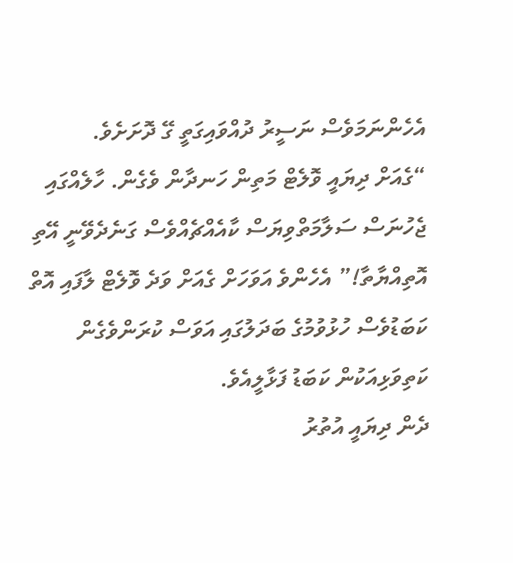އެހެންނަމަވެސް ނަސީރު ދުއްވައިގަތީ ގޭ ދޮށަށެވެ.
“ގެއަށް ދިޔައީ ވޮލެޓް މަތިން ހަނދާން ވެގެން. ހާލެއްގައި ޖެހުނަސް ސަލާމަތްވިޔަސް ކާއެއްޗެއްވެސް ގަނެދެވޭނީ އޭތި އޮތިއްޔާތާ!” އެހެންވެ އަވަހަށް ގެއަށް ވަދެ ވޮލެޓް ލާފައި އޮތް ކަބަޑުވެސް ހުޅުވުމުގެ ބަދަލުގައި އަވަސް ކުރަންވެގެން ކަތިވަޅިއަކުން ކަބަޑު ފަޅާލީއެވެ.
ދެން ދިޔައީ އުތުރު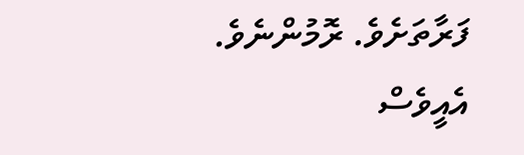ފަރާތަށެވެ. ރޮމުންނެވެ. އެއީވެސް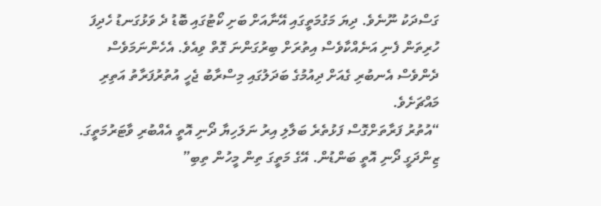ގަސްދަކު ނޫނެވެ. ދިޔަ މަގުމަތީގައި އޭނާއަށް ބަށި ކޯޓުގައި ބޮޑު ދެ ވަޅުގަނޑު ހެދިފަ ހުރިތަން ފެނި އަނެއްކާވެސް އިތުރަށް ބިރުގަންނަ ގޮތް ވިއެވެ. އެހެންނަމަވެސް ދެންވެސް އެނބުރި ގެއަށް ދިއުމުގެ ބަދަލުގައި މިސްރާބު ޖެހީ އުތުރުފަރާތު އަތިރި މައްޗަށެވެ.
“އުތުރު ފަރާތަށްގޮސް ފަޅުތެރެ ބަލާލި އިރު ނަލަހިޔާ ދޯނި އޮތީ އެއްބުރި ވާޓަރުމަތީގަ. ޒިންދަގީ ދޯނި އޮތީ ބަންޑުން. އޭގެ މަތީގަ ތިން މީހުން ތިބި”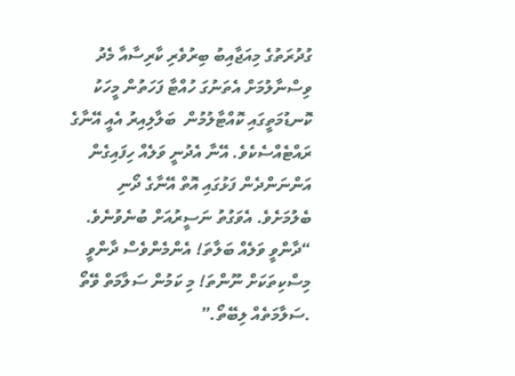ގުދުރަތުގެ މިއަޖާއިބު ބިރުވެރި ކާރިސާއާ މެދު ވިސްނާލުމަށް އެތަނުގަ ހުއްޓާ ފަހަތުން މީހަކު ކޮނޑުމަތީގައި ކޮއްޓާލުމުން  ބަލާލިއިރު އެއީ އޭނާގެ ރައްޓެއްސެކެވެ. އޭނާ އެދުނީ ވަލެއް ހިފައިގެން އަންނަންދެން ފަޅުގައި އޮތް އޭނާގެ ދޯނި ބެލުމަށެވެ. އެވަގުތު ނަސީރުއަށް ބުނެވުނެވެ. “ދާންވީ ވަލެއް ބަލާތަ! އެންމެންވެސް ދާންވީ މިސްކިތަކަށް ނޫންތަ! މި ކަމުން ސަލާމަތް ވޭތޯ .ސަލާމަތެއް ލިބޭތޯ.”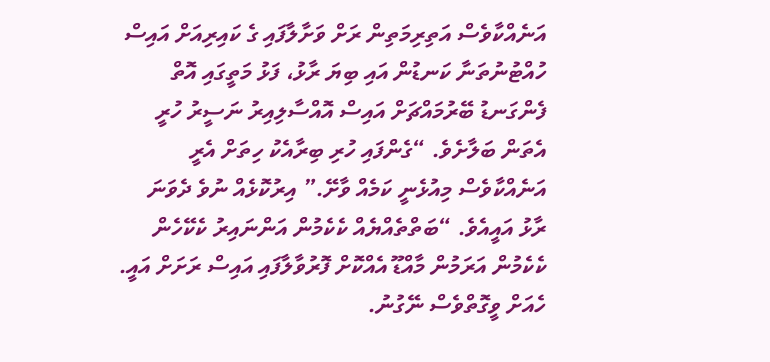އަނެއްކާވެސް އަތިރިމަތިން ރަށް ވަށާލާފައި ގެ ކައިރިއަށް އައިސް ހުއްޓުނުތަނާ ކަނޑުން އައި ބިޔަ ރާޅު، ފަޅު މަތީގައި އޮތް ފެންގަނޑު ބޭރުމައްޗަށް އައިސް އޮއްސާލިއިރު ނަސީރު ހުރީ އެތަން ބަލާށެވެ. “ގެންފައި ހުރި ބިރާއެކު ހިތަށް އެރީ އަނެއްކާވެސް މިއުޅެނީ ކަމެއް ވާށޭ.” އިރުކޮޅެއް ނުވެ ދެވަނަ ރާޅު އައީއެވެ. “ބަތްތެއްޔެއް ކެކެމުން އަންނައިރު ކެކޭހެން ކެކެމުން އަރަމުން މާއްޑޫ އެއްކޮށް ފޮރުވާލާފައި އައިސް ރަށަށް އައީ. ހެއަށް ވީގޮތްވެސް ނޭގުނު.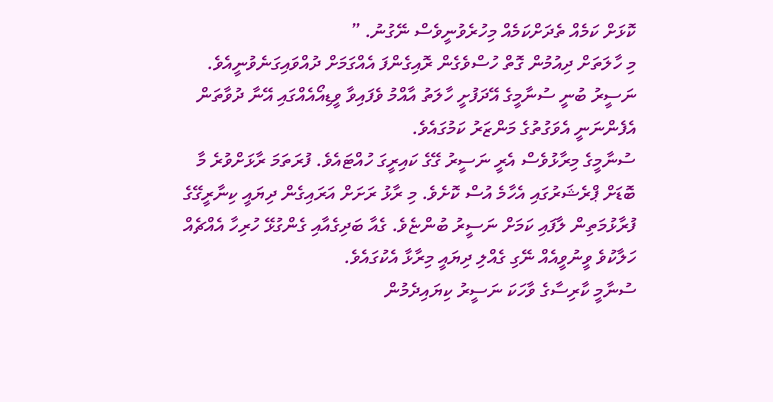ކޮޅަށް ކަމެއް ތެދަށްކަމެއް މިހުރެވުނީވެސް ނޭގުނު. ”
މި ހާލަތަށް ދިއުމުން ގޮތް ހުސްވެގެން ރޮއިގެންފަ އެއްގަމަށް ދުއްވައިގަނެވުނީއެވެ. ނަސީރު ބުނީ ސުނާމީގެ އޭދަފުށީ ހާލަތު އާއްމު ވެފައިވާ ވީޑިއޯއެއްގައި އޭނާ ދުވާތަން އެފެންނަނީ އެވަގުތުގެ މަންޒަރު ކަމުގައެވެ.
ސުނާމީގެ މިރާޅުވެސް އެރީ ނަސީރު ގޭގެ ކައިރީގަ ހުއްޓައެވެ. ފުރަތަމަ ރާޅަށްވުރެ މާ ބޮޑަށް ޕްރެޝަރުގައި އެހާމެ އުސް ކޮށެވެ. މި ރާޅު ރަށަށް އަރައިގެން ދިޔައީ ކިނާރީގޭގެ ފުރާޅުމަތިން ލާފައި ކަމަށް ނަސީރު ބުންޏެވެ. ގެއާ ބަދިގެއާއި ގެންގުޅޭ ހުރިހާ އެއްޗެއް ހަލާކުވެ ވީނުވީއެއް ނޭގި ގެއްލި ދިޔައީ މިރާޅާ އެކުގައެވެ.
ސުނާމީ ކާރިސާގެ ވާހަކަ ނަސީރު ކިޔައިދެމުން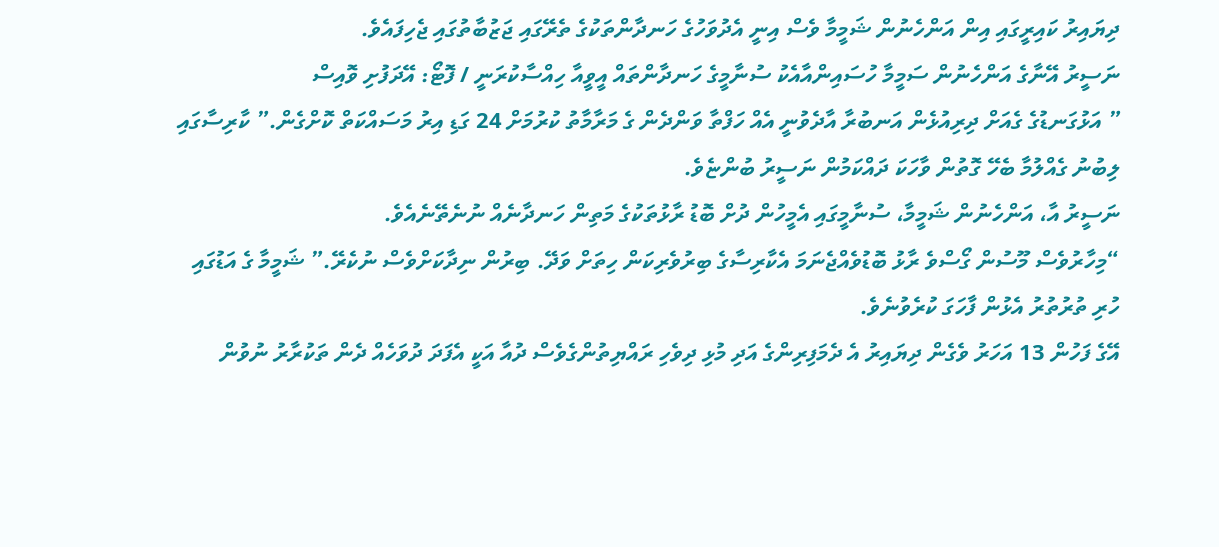ދިޔައިރު ކައިރީގައި އިން އަންހެނުން ޝަމީމާ ވެސް އިނީ އެދުވަހުގެ ހަނދާންތަކުގެ ތެރޭގައި ޖަޒުބާތުގައި ޖެހިފައެވެ.
ނަސީރު އޭނާގެ އަންހެނުން ސަމީމާ ހުސައިންއާއެކު ސުނާމީގެ ހަނދާންތައް އީވީއާ ހިއްސާކުރަނީ / ފޮޓޯ: އޭދަފުށި ވޮއިސް
” އަޅުގަނޑުގެ ގެއަށް ދިރިއުޅެން އަނބުރާ އާދެވުނީ އެއް ހަފްތާ ވަންދެން ގެ މަރާމާތު ކުރުމަށް 24 ގަޑި އިރު މަސައްކަތް ކޮށްގެން.” ކާރިސާގައި ލިބުނު ގެއްލުމާ ބެހޭ ގޮތުން ވާހަކަ ދައްކަމުން ނަސީރު ބުންޏެވެ.
ނަސީރު އާ، އަންހެނުން ޝަމީމާ، ސުނާމީގައި އެމީހުން ދުށް ބޮޑު ރާޅުތަކުގެ މަތިން ހަނދާނެއް ނުނެތޭނެއެވެ.
“މިހާރުވެސް މޫސުން ގޯސްވެ ރާޅު ބޮޑުވެއްޖެނަމަ އެކާރިސާގެ ބިރުވެރިކަން ހިތަށް ވަދޭ. ބިރުން ނިދާކަށްވެސް ނުކެރޭ.” ޝަމީމާ ގެ އަޑުގައި ހުރި ތުރުތުރު އެޅުން ފާހަގަ ކުރެވުނެވެ.
އޭގެ ފަހުން 13 އަހަރު ވެގެން ދިޔައިރު އެ ދެމަފިރިންގެ އަދި މުޅި ދިވެހި ރައްޔިތުންގެވެސް ދުއާ އަކީ އެފަދަ ދުވަހެއް ދެން ތަކުރާރު ނުވުން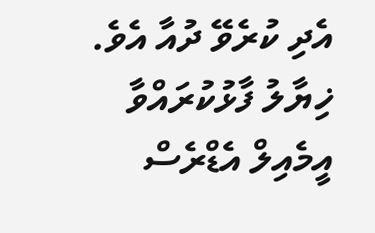އެދި ކުރެވޭ ދުއާ އެވެ.
ޚިޔާލު ފާޅުކުރައްވާ
އީމެއިލް އެޑްރެސް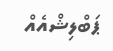ޕަބްލިޝްއެއް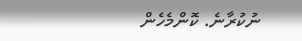ނުކުރާނެ. ކޮންމެހެން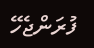ފުރަންޖެހޭ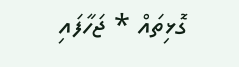ގޮޅިތައް * ޖަހާފައި